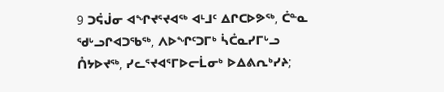9 ᑐᕌᒎᓂ ᐊᖏᔪᕐᔪᐊᖅ ᐊᒻᒧᑦ ᐃᒋᑕᐅᕗᖅ, ᑖᓐᓇ ᖁᒡᓗᒋᐊᑐᖃᖅ, ᐱᐅᖏᑦᑐᒥᒃ ᓵᑖᓇᓯᒥᒡᓗ ᑍᔭᐅᔪᖅ, ᓯᓚᕐᔪᐊᕐᒥᐅᓕᒫᓂᒃ ᐅᐃᕕᕆᒃᓯᔨ;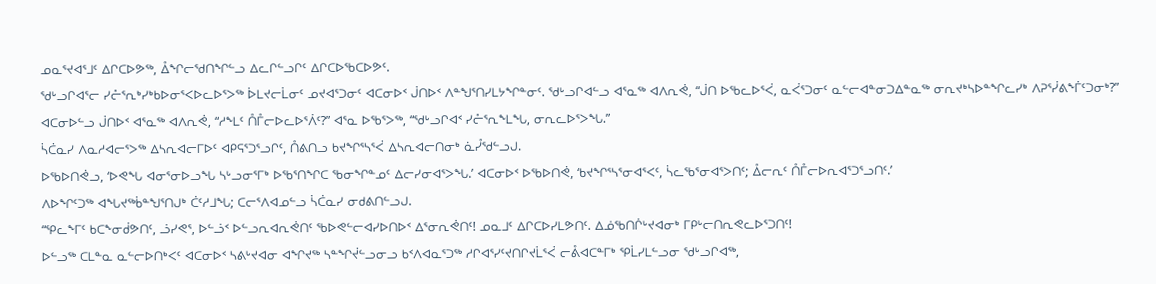ᓄᓇᕐᔪᐊᕐᒧᑦ ᐃᒋᑕᐅᕗᖅ, ᐂᖏᓕᖁᑎᖏᓪᓗ ᐃᓚᒋᓪᓗᒋᑦ ᐃᒋᑕᐅᖃᑕᐅᕗᑦ.
ᖁᒡᓗᒋᐊᕐᓕ ᓯᓔᕐᕆᒃᓯᒃᑲᐅᓂᕐᐸᐅᓚᐅᕐᐳᖅ ᐆᒪᔪᓕᒫᓂᑦ ᓄᔪᐊᕐᑐᓂᑦ ᐊᑕᓂᐅᑉ ᒎᑎᐅᑉ ᐱᓐᖑᕐᑎᓯᒪᔭᖏᓐᓂᑦ. ᖁᒡᓗᒋᐊᓪᓗ ᐊᕐᓇᖅ ᐊᐱᕆᕚ, “ᒎᑎ ᐅᖃᓚᐅᕐᐹ, ᓇᐹᕐᑐᓂᑦ ᓇᓪᓕᐊᓐᓂᑐᐃᓐᓇᖅ ᓂᕆᔪᒃᓴᐅᓐᖏᓚᓯᒃ ᐱᕈᕐᓰᕕᖕᒦᑦᑐᓂᒃ?”
ᐊᑕᓂᐅᓪᓗ ᒎᑎᐅᑉ ᐊᕐᓇᖅ ᐊᐱᕆᕚ, “ᓱᖕᒪᑦ ᑍᒤᓕᐅᓚᐅᕐᐲᑦ?” ᐊᕐᓇ ᐅᖃᕐᐳᖅ, “ᖁᒡᓗᒋᐊᑉ ᓯᓔᕐᕆᖕᒪᖓ, ᓂᕆᓚᐅᕐᐳᖓ.”
ᓵᑖᓇᓯ ᐱᓇᓱᐊᓕᕐᐳᖅ ᐃᓴᕆᐊᓕᒥᐅᑦ ᐊᑭᕋᕐᑐᕐᓗᒋᑦ, ᑍᕕᑎᓗ ᑲᔪᖏᕐᓴᕐᐹ ᐃᓴᕆᐊᓕᑎᓂᒃ ᓈᓮᖁᓪᓗᒍ.
ᐅᖃᐅᑎᕚᓗ, ‘ᐅᕙᖓ ᐊᓂᕐᓂᐅᓗᖓ ᓴᒡᓗᓂᕐᒥᒃ ᐅᖃᕐᑎᖏᑕ ᖃᓂᖏᓐᓄᑦ ᐃᓕᓯᓂᐊᕐᐳᖓ.’ ᐊᑕᓂᐅᑉ ᐅᖃᐅᑎᕚ, ‘ᑲᔪᖏᕐᓴᕐᓂᐊᕐᐸᑦ, ᓵᓚᖃᕐᓂᐊᕐᐳᑎᑦ; ᐂᓕᕆᑦ ᑍᒤᓕᐅᕆᐊᕐᑐᕐᓗᑎᑦ.’
ᐱᐅᖏᑦᑐᖅ ᐊᖓᔪᖅᑳᓐᖑᕐᑎᒍᒃ ᑖᑦᓱᒧᖓ; ᑕᓕᕐᐱᐊᓄᓪᓗ ᓵᑖᓇᓯ ᓂᑯᕕᑎᓪᓗᒍ.
“ᕿᓚᖕᒥᑦ ᑲᑕᖕᓂᑰᕗᑎᑦ, ᓘᓯᕙᕐ, ᐅᓪᓘᑉ ᐅᓪᓗᕆᐊᕆᕚᑎᑦ ᖃᐅᕙᓪᓕᐊᓯᐅᑎᐅᑉ ᐃᕐᓂᕆᕚᑎᑦ! ᓄᓇᒧᑦ ᐃᒋᑕᐅᓯᒪᕗᑎᑦ. ᐃᓅᖃᑎᒌᒡᔪᐊᓂᒃ ᒥᑭᒡᓕᑎᕆᕙᓚᐅᕐᑐᑎᑦ!
ᐅᓪᓗᖅ ᑕᒪᓐᓇ ᓇᓪᓕᐅᑎᒃᐸᑦ ᐊᑕᓂᐅᑉ ᓴᕕᒡᔪᐊᓂ ᐊᖏᔪᖅ ᓴᓐᖏᔫᓪᓗᓂᓗ ᑲᑉᐱᐊᓇᕐᑐᖅ ᓱᒋᐊᕐᓯᑦᔪᑎᒋᔪᒫᕐᐹ ᓕᕔᐊᑕᓐᒥᒃ ᕿᒫᓯᒪᓪᓗᓂ ᖁᒡᓗᒋᐊᖅ,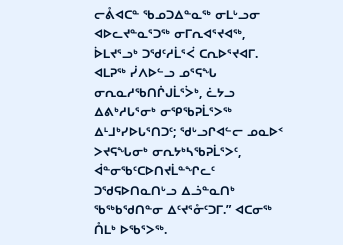ᓕᕔᐊᑕᓐ ᖃᓄᑐᐃᓐᓇᖅ ᓂᒪᒡᓗᓂ ᐊᐅᓚᔪᓐᓇᕐᑐᖅ ᓂᒥᕆᐊᕐᔪᐊᖅ, ᐆᒪᔪᕐᓗᒃ ᑐᖁᑦᓱᒫᕐᐹ ᑕᕆᐅᕐᔪᐊᒥ.
ᐊᒪᕈᖅ ᓰᐱᐅᓪᓗ ᓄᕐᕋᖓ ᓂᕆᓇᓱᖃᑎᒌᒍᒫᕐᐴᒃ, ᓛᔭᓗ ᐃᕕᒃᓱᒐᕐᓂᒃ ᓂᕿᖃᕈᒫᕐᐳᖅ ᐃᒻᒧᒃᓯᐅᒐᕐᑎᑐᑦ; ᖁᒡᓗᒋᐊᓪᓕ ᓄᓇᐅᑉ ᐳᔪᕋᖓᓂᒃ ᓂᕆᔭᒃᓴᖃᕈᒫᕐᐳᑦ, ᐋᓐᓂᖃᑦᑕᐅᑎᔪᒫᓐᖏᓚᑦ ᑐᖁᕋᐅᑎᓇᑎᒡᓗ ᐃᓘᓐᓇᑎᒃ ᖃᖅᑲᖁᑎᓐᓂ ᐃᑦᔪᕐᓁᑦᑐᒥ.” ᐊᑕᓂᖅ ᑍᒪᒃ ᐅᖃᕐᐳᖅ.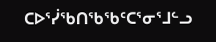ᑕᐅᕐᓰᖃᑎᖃᖃᑦᑕᕐᓂᕐᒧᓪᓗ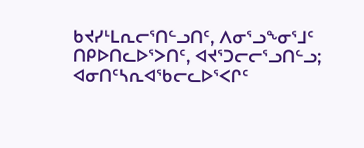ᑲᔪᓯᒻᒪᕆᓕᕐᑎᓪᓗᑎᑦ, ᐱᓂᕐᓗᖕᓂᕐᒧᑦ ᑎᑭᐅᑎᓚᐅᕐᐳᑎᑦ, ᐊᔪᕐᑐᓕᓕᕐᓗᑎᓪᓗ; ᐊᓂᑎᑦᓴᕆᐊᖃᓕᓚᐅᕐᐸᒋᑦ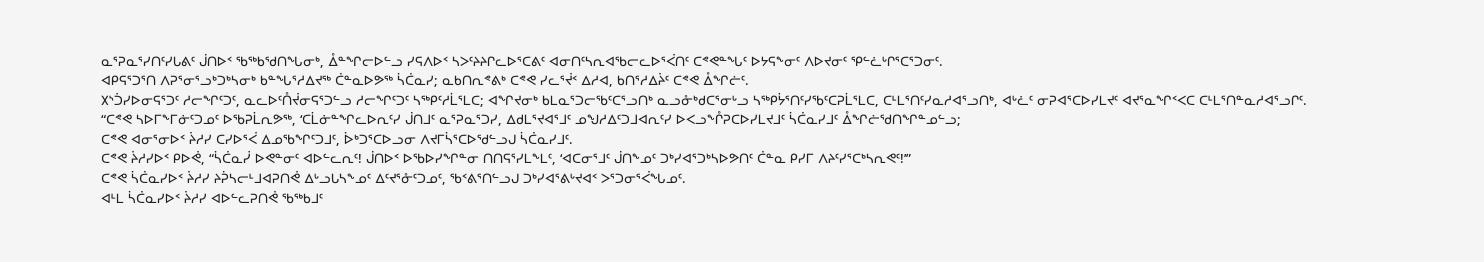ᓇᕐᕈᓇᕐᓯᑎᑦᓯᒐᕕᑦ ᒎᑎᐅᑉ ᖃᖅᑲᖁᑎᖓᓂᒃ, ᐂᓐᖏᓕᐅᓪᓗ ᓯᕋᐱᐅᑉ ᓴᐳᑦᔨᔨᒋᓚᐅᕐᑕᕕᑦ ᐊᓂᑎᑦᓴᕆᐊᖃᓕᓚᐅᕐᐹᑎᑦ ᑕᕝᕙᓐᖓᑦ ᐅᔭᕋᖕᓂᑦ ᐱᐅᔪᓂᑦ ᕿᓪᓛᒡᒋᕐᑕᕐᑐᓂᑦ.
ᐊᑭᕋᕐᑐᕐᑎ ᐱᕈᕐᓂᕐᓗᒃᑐᒃᓴᓂᒃ ᑲᓐᖓᕐᓱᐃᔪᖅ ᑖᓐᓇᐅᕗᖅ ᓵᑖᓇᓯ; ᓇᑲᑎᕆᕝᕕᒃ ᑕᕝᕙ ᓯᓚᕐᔫᑉ ᐃᓱᐊ, ᑲᑎᕐᓱᐃᔩᑦ ᑕᕝᕙ ᐂᖏᓖᑦ.
᙭ᔅᑑᓯᐅᓂᕋᕐᑐᑦ ᓱᓕᖏᑦᑐᑦ, ᓇᓚᐅᑦᑍᔫᓂᕋᕐᑐᓪᓗ ᓱᓕᖏᑦᑐᑦ ᓴᖅᑭᑦᓱᒫᕐᒪᑕ; ᐊᖏᔪᓂᒃ ᑲᒪᓇᕐᑐᓕᖃᑦᑕᕐᓗᑎᒃ ᓇᓗᓁᒃᑯᑕᕐᓂᒡᓗ ᓴᖅᑭᔮᕐᑎᑦᓯᖃᑦᑕᕈᒫᕐᒪᑕ, ᑕᒻᒪᕐᑎᑦᓯᓇᓱᐊᕐᓗᑎᒃ, ᐊᒡᓛᑦ ᓂᕈᐊᕐᑕᐅᓯᒪᔪᑦ ᐊᔪᕐᓇᖏᑉᐸᑕ ᑕᒻᒪᕐᑎᓐᓇᓱᐊᕐᓗᒋᑦ.
“ᑕᕝᕙ ᓴᐅᒥᖕᒥᓃᑦᑐᓄᑦ ᐅᖃᕈᒫᕆᕗᖅ, ‘ᑕᒫᓃᓐᖏᓚᐅᕆᑦᓯ ᒎᑎᒧᑦ ᓇᕐᕈᓇᕐᑐᓯ, ᐃᑯᒪᕐᔪᐊᕐᒧᑦ ᓄᖑᓱᐃᑦᑐᒧᐊᕆᑦᓯ ᐅᐸᓗᖕᒊᕈᑕᐅᓯᒪᔪᒧᑦ ᓵᑖᓇᓯᒧᑦ ᐂᖏᓖᖁᑎᖏᓐᓄᓪᓗ;
ᑕᕝᕙ ᐊᓂᕐᓂᐅᑉ ᔩᓱᓯ ᑕᓯᐅᕐᐹ ᐃᓄᖃᖏᑦᑐᒧᑦ, ᐆᒃᑐᕐᑕᐅᓗᓂ ᐱᔪᒥᓵᕐᑕᐅᖁᓪᓗᒍ ᓵᑖᓇᓯᒧᑦ.
ᑕᕝᕙ ᔩᓱᓯᐅᑉ ᑭᐅᕚ, “ᓵᑖᓇᓰ ᐅᕙᓐᓂᑦ ᐊᐅᓪᓚᕆᑦ! ᒎᑎᐅᑉ ᐅᖃᐅᓯᖏᓐᓂ ᑎᑎᕋᕐᓯᒪᖕᒪᑦ, ‘ᐊᑕᓂᕐᒧᑦ ᒎᑎᖕᓄᑦ ᑐᒃᓯᐊᕐᑐᒃᓴᐅᕗᑎᑦ ᑖᓐᓇ ᑭᓯᒥ ᐱᔨᑦᓯᕐᑕᒃᓴᕆᕙᑦ!’”
ᑕᕝᕙ ᓵᑖᓇᓯᐅᑉ ᔩᓱᓯ ᔨᕉᓴᓕᒻᒧᐊᕈᑎᕚ ᐃᒡᓗᒐᓴᖕᓄᑦ ᐃᑦᔪᕐᓁᑦᑐᓄᑦ, ᖃᑉᕕᕐᑎᓪᓗᒍ ᑐᒃᓯᐊᕐᕕᒡᔪᐊᑉ ᐳᕐᑐᓂᕐᐹᖓᓄᑦ.
ᐊᒻᒪ ᓵᑖᓇᓯᐅᑉ ᔩᓱᓯ ᐊᐅᓪᓚᕈᑎᕚ ᖃᖅᑲᒧᑦ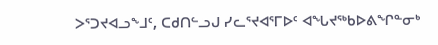ᐳᕐᑐᔪᐊᓗᖕᒧᑦ, ᑕᑯᑎᓪᓗᒍ ᓯᓚᕐᔪᐊᕐᒥᐅᑦ ᐊᖓᔪᖅᑲᐅᕕᖏᓐᓂᒃ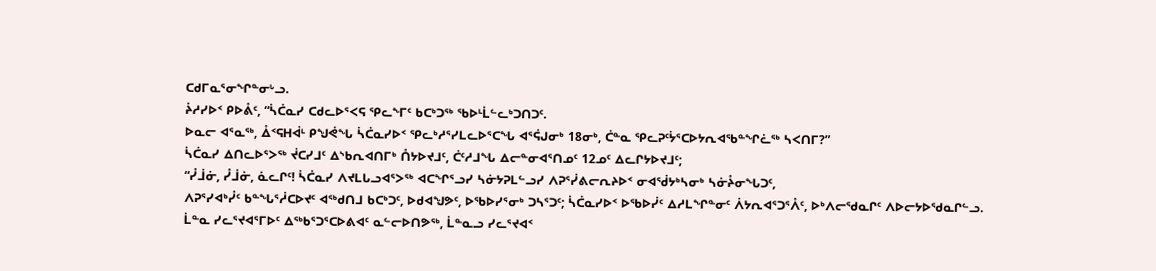ᑕᑯᒥᓇᕐᓂᖏᓐᓂᒡᓗ.
ᔩᓱᓯᐅᑉ ᑭᐅᕔᑦ, “ᓵᑖᓇᓯ ᑕᑯᓚᐅᕐᐸᕋ ᕿᓚᖕᒥᑦ ᑲᑕᒃᑐᖅ ᖃᐅᒻᒫᓪᓚᒃᑐᑎᑐᑦ.
ᐅᓇᓕ ᐊᕐᓇᖅ, ᐂᑉᕋᕼᐋᒻ ᑭᖑᕚᖓ ᓵᑖᓇᓯᐅᑉ ᕿᓚᒃᓱᕐᓯᒪᓚᐅᕐᑕᖓ ᐊᕐᕌᒍᓂᒃ 18ᓂᒃ, ᑖᓐᓇ ᕿᓚᕈᑦᔮᕐᑕᐅᔭᕆᐊᖃᓐᖏᓛᖅ ᓴᐸᑎᒥ?”
ᓵᑖᓇᓯ ᐃᑎᓚᐅᕐᐳᖅ ᔫᑕᓯᒧᑦ ᐃᔅᑲᕆᐊᑎᒥᒃ ᑍᔭᐅᔪᒧᑦ, ᑖᑦᓱᒧᖓ ᐃᓕᓐᓂᐊᕐᑎᓄᑦ 12ᓄᑦ ᐃᓚᒋᔭᐅᔪᒧᑦ;
“ᓮᒨᓃ, ᓮᒨᓃ, ᓈᓚᒋᑦ! ᓵᑖᓇᓯ ᐱᔪᒪᒐᓗᐊᕐᐳᖅ ᐊᑕᖏᕐᓗᓯ ᓴᓃᔭᕈᒪᓪᓗᓯ ᐱᕈᕐᓰᕕᓕᕆᔨᐅᑉ ᓂᐊᖂᔭᒃᓴᓂᒃ ᓴᓃᔧᓂᖓᑐᑦ,
ᐱᕈᕐᓯᐊᒃᓮᑦ ᑲᓐᖓᕐᓲᑕᐅᔪᑦ ᐊᖅᑯᑎᒧ ᑲᑕᒃᑐᑦ, ᐅᑯᐊᖑᕗᑦ, ᐅᖃᐅᓯᕐᓂᒃ ᑐᓴᕐᑐᑦ; ᓵᑖᓇᓯᐅᑉ ᐅᖃᐅᓰᑦ ᐃᓱᒪᖏᓐᓂᑦ ᐲᔭᕆᐊᕐᑐᕐᐰᑦ, ᐅᒃᐱᓕᖁᓇᒋᑦ ᐱᐅᓕᔭᐅᖁᓇᒋᓪᓗ.
ᒫᓐᓇ ᓯᓚᕐᔪᐊᕐᒥᐅᑦ ᐃᖅᑲᕐᑐᕐᑕᐅᕕᐊᑦ ᓇᓪᓕᐅᑎᕗᖅ, ᒫᓐᓇᓗ ᓯᓚᕐᔪᐊᑉ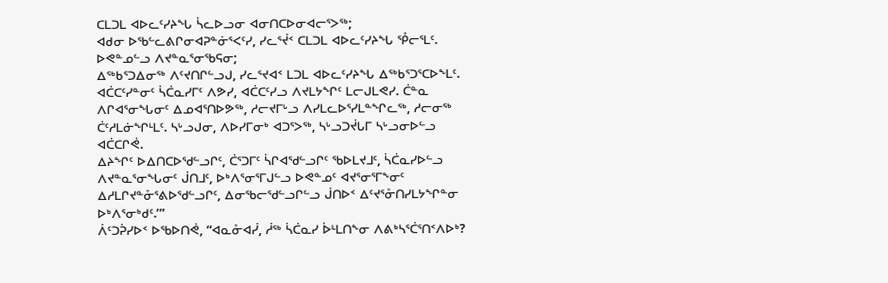ᑕᒪᑐᒪ ᐊᐅᓚᑦᓯᔨᖓ ᓵᓚᐅᓗᓂ ᐊᓂᑎᑕᐅᓂᐊᓕᕐᐳᖅ;
ᐊᑯᓂ ᐅᖃᓪᓚᕕᒋᓂᐊᕈᓐᓃᕐᐸᑦᓯ, ᓯᓚᕐᔫᑉ ᑕᒪᑐᒪ ᐊᐅᓚᑦᓯᔨᖓ ᕾᓕᕐᒪᑦ. ᐅᕙᓐᓄᓪᓗ ᐱᔪᓐᓇᕐᓂᖃᕋᓂ;
ᐃᖅᑲᕐᑐᐃᓂᖅ ᐱᑦᔪᑎᒋᓪᓗᒍ, ᓯᓚᕐᔪᐊᑉ ᒪᑐᒪ ᐊᐅᓚᑦᓯᔨᖓ ᐃᖅᑲᕐᑐᕐᑕᐅᖕᒪᑦ.
ᐊᑖᑕᑦᓯᓐᓂᑦ ᓵᑖᓇᓯᒥᑦ ᐱᕗᓯ, ᐊᑖᑕᑦᓯᓗ ᐱᔪᒪᔭᖏᑦ ᒪᓕᒍᒪᕙᓯ. ᑖᓐᓇ ᐱᒋᐊᕐᓂᖓᓂᑦ ᐃᓄᐊᕐᑎᐅᕗᖅ, ᓱᓕᔪᒥᒡᓗ ᐱᓯᒪᓚᐅᕐᓯᒪᓐᖏᓚᖅ, ᓱᓕᓂᖅ ᑖᑦᓱᒪᓃᖏᒻᒪᑦ. ᓴᒡᓗᒍᓂ, ᐱᐅᓯᒥᓂᒃ ᐊᑐᕐᐳᖅ, ᓴᒡᓗᑐᔫᒐᒥ ᓴᒡᓗᓂᐅᓪᓗ ᐊᑖᑕᒋᕚ.
ᐃᔨᖏᑦ ᐅᐃᑎᑕᐅᖁᓪᓗᒋᑦ, ᑖᕐᑐᒥᑦ ᓵᒋᐊᖁᓪᓗᒋᑦ ᖃᐅᒪᔪᒧᑦ, ᓵᑖᓇᓯᐅᓪᓗ ᐱᔪᓐᓇᕐᓂᖓᓂᑦ ᒎᑎᒧᑦ, ᐅᒃᐱᕐᓂᕐᒥᒍᓪᓗ ᐅᕙᓐᓄᑦ ᐊᔪᕐᓂᕐᒥᖕᓂᑦ ᐃᓱᒪᒋᔪᓐᓁᕐᕕᐅᖁᓪᓗᒋᑦ, ᐃᓂᖃᓕᖁᓪᓗᒋᓪᓗ ᒎᑎᐅᑉ ᐃᑦᔪᕐᓁᑎᓯᒪᔭᖏᓐᓂ ᐅᒃᐱᕐᓂᒃᑯᑦ.’”
ᐲᑦᑐᕉᓯᐅᑉ ᐅᖃᐅᑎᕚ, “ᐊᓇᓁᐊᓰ, ᓲᖅ ᓵᑖᓇᓯ ᐆᒻᒪᑎᖕᓂ ᐱᕕᒃᓴᕐᑖᕐᑎᑉᐱᐅᒃ?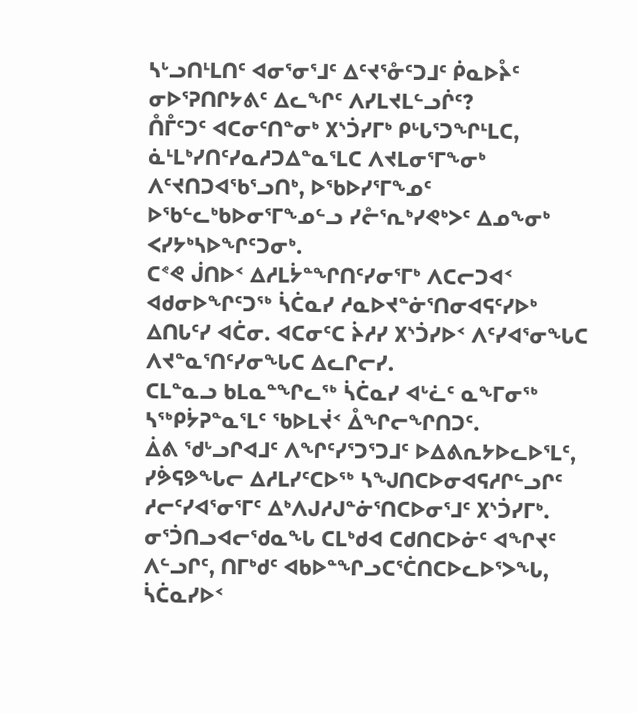ᓴᒡᓗᑎᒻᒪᑎᑦ ᐊᓂᕐᓂᕐᒧᑦ ᐃᑦᔪᕐᓁᑦᑐᒧᑦ ᑮᓇᐅᔧᑦ ᓂᐅᕐᕈᑎᒋᔭᕕᑦ ᐃᓚᖏᑦ ᐱᓯᒪᔪᒪᓪᓗᒌᑦ?
ᑍᒤᑦᑐᑦ ᐊᑕᓂᑦᑎᓐᓂᒃ ᙭ᔅᑑᓯᒥᒃ ᑭᒡᒐᕐᑐᖏᒻᒪᑕ, ᓈᒻᒪᒃᓯᑎᑦᓯᓇᓱᑐᐃᓐᓇᕐᒪᑕ ᐱᔪᒪᓂᕐᒥᖕᓂᒃ ᐱᑦᔪᑎᑐᐊᖃᕐᓗᑎᒃ, ᐅᖃᐅᓯᕐᒥᖕᓄᑦ ᐅᖃᓪᓚᒃᑲᐅᓂᕐᒥᖕᓄᓪᓗ ᓯᓔᕐᕆᒃᓯᕙᒃᐳᑦ ᐃᓄᖕᓂᒃ ᐸᓯᔭᒃᓴᐅᖏᑦᑐᓂᒃ.
ᑕᕝᕙ ᒎᑎᐅᑉ ᐃᓱᒪᔮᓐᖏᑎᑦᓯᓂᕐᒥᒃ ᐱᑕᓕᑐᐊᑉ ᐊᑯᓂᐅᖏᑦᑐᖅ ᓵᑖᓇᓯ ᓱᓇᐅᔪᓐᓃᕐᑎᓂᐊᕋᑦᓯᐅᒃ ᐃᑎᒐᑦᓯ ᐊᑖᓂ. ᐊᑕᓂᑦᑕ ᔩᓱᓯ ᙭ᔅᑑᓯᐅᑉ ᐱᑦᓯᐊᕐᓂᖓᑕ ᐱᔪᓐᓇᕐᑎᑦᓯᓂᖓᑕ ᐃᓚᒋᓕᓯ.
ᑕᒪᓐᓇᓗ ᑲᒪᓇᓐᖏᓚᖅ ᓵᑖᓇᓯ ᐊᒡᓛᑦ ᓇᖕᒥᓂᖅ ᓴᖅᑭᔮᕈᓐᓇᕐᒪᑦ ᖃᐅᒪᔫᑉ ᐂᖏᓕᖏᑎᑐᑦ.
ᐄᕕ ᖁᒡᓗᒋᐊᒧᑦ ᐱᖏᑦᓯᕐᑐᕐᑐᒧᑦ ᐅᐃᕕᕆᔭᐅᓚᐅᕐᒪᑦ, ᓯᕘᕋᕗᖓᓕ ᐃᓱᒪᓯᑦᑕᐅᖅ ᓴᖑᑎᑕᐅᓂᐊᕋᓱᒋᓪᓗᒋᑦ ᓱᓕᑦᓯᐊᕐᓂᕐᒥᑦ ᐃᒃᐱᒍᓱᒍᓐᓃᕐᑎᑕᐅᓂᕐᒧᑦ ᙭ᔅᑑᓯᒥᒃ.
ᓂᕐᑑᑎᓗᐊᓕᖁᓇᖓ ᑕᒪᒃᑯᐊ ᑕᑯᑎᑕᐅᓃᑦ ᐊᖏᔪᑦ ᐱᓪᓗᒋᑦ, ᑎᒥᒃᑯᑦ ᐊᑲᐅᓐᖏᓗᑕᕐᑖᑎᑕᐅᓚᐅᕐᐳᖓ, ᓵᑖᓇᓯᐅᑉ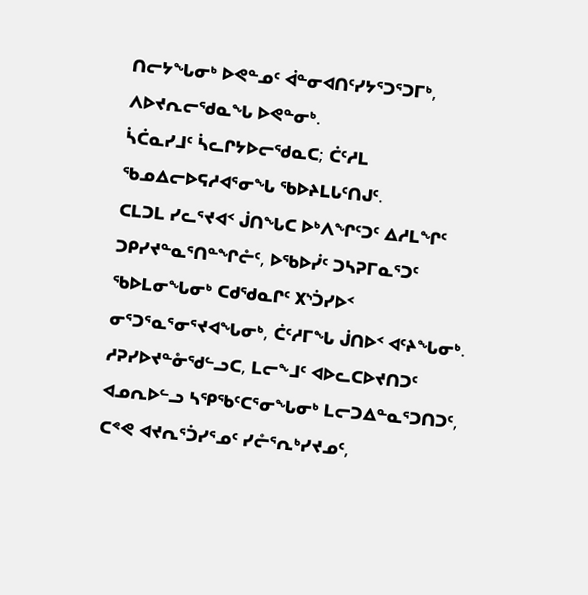ᑎᓕᔭᖓᓂᒃ ᐅᕙᓐᓄᑦ ᐋᓐᓂᐊᑎᑦᓯᔭᕐᑐᕐᑐᒥᒃ, ᐱᐅᔪᕆᓕᖁᓇᖓ ᐅᕙᓐᓂᒃ.
ᓵᑖᓇᓯᒧᑦ ᓵᓚᒋᔭᐅᓕᖁᓇᑕ; ᑖᑦᓱᒪ ᖃᓄᐃᓕᐅᕋᓱᐊᕐᓂᖓ ᖃᐅᔨᒪᒐᑦᑎᒍᑦ.
ᑕᒪᑐᒪ ᓯᓚᕐᔪᐊᑉ ᒎᑎᖓᑕ ᐅᒃᐱᖏᑦᑐᑦ ᐃᓱᒪᖏᑦ ᑐᑭᓯᔪᓐᓇᕐᑎᓐᖏᓔᑦ, ᐅᖃᐅᓰᑦ ᑐᓴᕈᒥᓇᕐᑐᑦ ᖃᐅᒪᓂᖓᓂᒃ ᑕᑯᖁᓇᒋᑦ ᙭ᔅᑑᓯᐅᑉ ᓂᕐᑐᕐᓇᕐᓂᕐᔪᐊᖓᓂᒃ, ᑖᑦᓱᒥᖓ ᒎᑎᐅᑉ ᐊᑦᔨᖓᓂᒃ.
ᓱᕈᓯᐅᔪᓐᓁᖁᓪᓗᑕ, ᒪᓕᖕᒧᑦ ᐊᐅᓚᑕᐅᔪᑎᑐᑦ ᐊᓄᕆᐅᓪᓗ ᓴᕿᖃᑦᑕᕐᓂᖓᓂᒃ ᒪᓕᑐᐃᓐᓇᕐᑐᑎᑐᑦ, ᑕᕝᕙ ᐊᔪᕆᕐᑑᓯᕐᓄᑦ ᓯᓔᕐᕆᒃᓯᔪᓄᑦ,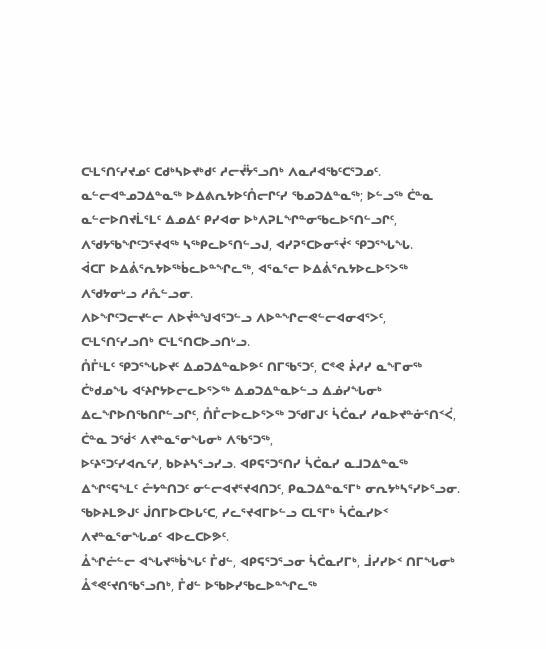ᑕᒻᒪᕐᑎᑦᓯᔪᓄᑦ ᑕᑯᒃᓴᐅᔪᒃᑯᑦ ᓱᓕᔫᔮᕐᓗᑎᒃ ᐱᓇᓱᐊᖃᑦᑕᕐᑐᓄᑦ.
ᓇᓪᓕᐊᓐᓄᑐᐃᓐᓇᖅ ᐅᐃᕕᕆᔭᐅᑦᑍᓕᒋᑦᓯ ᖃᓄᑐᐃᓐᓇᖅ; ᐅᓪᓗᖅ ᑖᓐᓇ ᓇᓪᓕᐅᑎᔪᒫᕐᒪᑦ ᐃᓄᐃᑦ ᑭᓯᐊᓂ ᐅᒃᐱᕈᒪᖏᓐᓂᖃᓚᐅᕐᑎᓪᓗᒋᑦ, ᐱᖁᔭᖃᖏᑦᑐᕐᔪᐊᖅ ᓴᖅᑭᓚᐅᕐᑎᓪᓗᒍ, ᐊᓯᕈᕐᑕᐅᓂᕐᔫᑉ ᕿᑐᕐᖓᖓ.
ᐋᑕᒥ ᐅᐃᕖᕐᕆᔭᐅᖅᑳᓚᐅᓐᖏᓚᖅ, ᐊᕐᓇᕐᓕ ᐅᐃᕖᕐᕆᔭᐅᓚᐅᕐᐳᖅ ᐱᖁᔭᓂᒡᓗ ᓱᕅᓪᓗᓂ.
ᐱᐅᖏᑦᑐᓕᔪᓪᓕ ᐱᐅᔫᓐᖑᐊᕐᑐᓪᓗ ᐱᐅᓐᖏᓕᕙᓪᓕᐊᓂᐊᕐᐳᑦ, ᑕᒻᒪᕐᑎᑦᓯᓗᑎᒃ ᑕᒻᒪᕐᑎᑕᐅᓗᑎᒡᓗ.
ᑍᒤᒻᒪᑦ ᕿᑐᕐᖓᐅᔪᑦ ᐃᓄᑐᐃᓐᓇᐅᕗᑦ ᑎᒥᖃᕐᑐᑦ, ᑕᕝᕙ ᔩᓱᓯ ᓇᖕᒥᓂᖅ ᑖᒃᑯᓄᖓ ᐊᑦᔨᒋᔭᐅᓕᓚᐅᕐᐳᖅ ᐃᓄᑐᐃᓐᓇᐅᓪᓗ ᐃᓅᓯᖓᓂᒃ ᐃᓚᖏᐅᑎᖃᑎᒋᓪᓗᒋᑦ, ᑍᒤᓕᐅᓚᐅᕐᐳᖅ ᑐᖁᒥᒍᑦ ᓵᑖᓇᓯ ᓱᓇᐅᔪᓐᓃᕐᑎᑉᐹ, ᑖᓐᓇ ᑐᖂᑉ ᐱᔪᓐᓇᕐᓂᖓᓂᒃ ᐱᖃᕐᑐᖅ,
ᐅᑦᔨᕐᑐᑦᓯᐊᕆᑦᓯ, ᑲᐅᔨᓴᕐᓗᓯᓗ. ᐊᑭᕋᕐᑐᕐᑎᓯ ᓵᑖᓇᓯ ᓇᒧᑐᐃᓐᓇᖅ ᐃᖏᕐᕋᖕᒪᑦ ᓔᔭᓐᑎᑐᑦ ᓂᓪᓕᐊᔪᕐᔪᐊᑎᑐᑦ, ᑭᓇᑐᐃᓐᓇᕐᒥᒃ ᓂᕆᔭᒃᓴᕐᓯᐅᕐᓗᓂ.
ᖃᐅᔨᒪᕗᒍᑦ ᒎᑎᒥᐅᑕᐅᒐᑦᑕ, ᓯᓚᕐᔪᐊᒥᐅᓪᓗ ᑕᒪᕐᒥᒃ ᓵᑖᓇᓯᐅᑉ ᐱᔪᓐᓇᕐᓂᖓᓄᑦ ᐊᐅᓚᑕᐅᕗᑦ.
ᐂᖏᓖᓪᓕ ᐊᖓᔪᖅᑳᖓᑦ ᒤᑯᓪ, ᐊᑭᕋᕐᑐᕐᓗᓂ ᓵᑖᓇᓯᒥᒃ, ᒨᓯᓯᐅᑉ ᑎᒥᖓᓂᒃ ᐂᕝᕙᑦᔪᑎᖃᕐᓗᑎᒃ, ᒤᑯᓪ ᐅᖃᐅᓯᖃᓚᐅᓐᖏᓚᖅ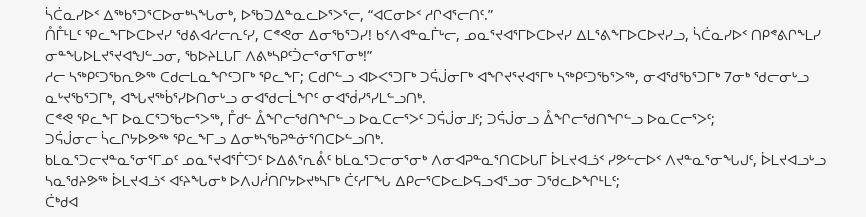ᓵᑖᓇᓯᐅᑉ ᐃᖅᑲᕐᑐᕐᑕᐅᓂᒃᓴᖓᓂᒃ, ᐅᖃᑐᐃᓐᓇᓚᐅᕐᐳᕐᓕ, “ᐊᑕᓂᐅᑉ ᓱᒋᐊᕐᓕᑎᑦ.”
ᑍᒤᒻᒪᑦ ᕿᓚᖕᒥᐅᑕᐅᔪᓯ ᖁᕕᐊᓱᓕᕆᑦᓯ, ᑕᕝᕙᓂ ᐃᓂᖃᕐᑐᓯ! ᑲᑉᐱᐊᓐᓇᒦᒡᓕ, ᓄᓇᕐᔪᐊᕐᒥᐅᑕᐅᔪᓯ ᐃᒪᕐᕕᖕᒥᐅᑕᐅᔪᓯᓗ, ᓵᑖᓇᓯᐅᑉ ᑎᑭᕝᕕᒋᖕᒪᓯ ᓂᓐᖓᐅᒪᔪᕐᔪᐊᖑᓪᓗᓂ, ᖃᐅᔨᒪᒐᒥ ᐱᕕᒃᓴᑭᑦᑑᓕᕐᓂᕐᒥᓂᒃ!”
ᓱᓕ ᓴᖅᑭᑦᑐᖃᕆᕗᖅ ᑕᑯᓕᒪᓇᖏᑦᑐᒥᒃ ᕿᓚᖕᒥ; ᑕᑯᒋᓪᓗ ᐊᐅᐸᕐᑐᒥᒃ ᑐᕌᒎᓂᒥᒃ ᐊᖏᔪᕐᔪᐊᕐᒥᒃ ᓴᖅᑭᑦᑐᖃᕐᐳᖅ, ᓂᐊᖁᖃᕐᑐᒥᒃ 7ᓂᒃ ᖁᓕᓂᒡᓗ ᓇᒡᔪᖃᕐᑐᒥᒃ, ᐊᖓᔪᖅᑳᕐᓯᐅᑎᓂᒡᓗ ᓂᐊᖁᓕᒫᖏᑦ ᓂᐊᖂᓯᕐᓯᒪᓪᓗᑎᒃ.
ᑕᕝᕙ ᕿᓚᖕᒥ ᐅᓇᑕᕐᑐᖃᓕᕐᐳᖅ, ᒤᑯᓪ ᐂᖏᓕᖁᑎᖏᓪᓗ ᐅᓇᑕᓕᕐᐳᑦ ᑐᕌᒎᓂᒧᑦ; ᑐᕌᒎᓂᓗ ᐂᖏᓕᖁᑎᖏᓪᓗ ᐅᓇᑕᓕᕐᐳᑦ;
ᑐᕌᒎᓂᓕ ᓵᓚᒋᔭᐅᕗᖅ ᕿᓚᖕᒥᓗ ᐃᓂᒃᓴᖃᕈᓐᓃᕐᑎᑕᐅᓪᓗᑎᒃ.
ᑲᒪᓇᕐᑐᓕᔪᓐᓇᕐᓂᕐᒥᓄᑦ ᓄᓇᕐᔪᐊᕐᒦᑦᑐᑦ ᐅᐃᕕᕐᕆᕔᑦ ᑲᒪᓇᕐᑐᓕᓂᕐᓂᒃ ᐱᓂᐊᕈᓐᓇᕐᑎᑕᐅᒐᒥ ᐆᒪᔪᐊᓘᑉ ᓯᕗᓪᓕᐅᑉ ᐱᔪᓐᓇᕐᓂᖓᒍᑦ, ᐆᒪᔪᐊᓗᒡᓗ ᓴᓇᖁᔨᕗᖅ ᐆᒪᔪᐊᓘᑉ ᐊᑦᔨᖓᓂᒃ ᐅᐱᒍᓲᑎᒋᔭᐅᔪᒃᓴᒥᒃ ᑖᑦᓱᒥᖓ ᐃᑭᓕᕐᑕᐅᓚᐅᕋᓗᐊᕐᓗᓂ ᑐᖁᓚᐅᖏᒻᒪᑦ;
ᑖᒃᑯᐊ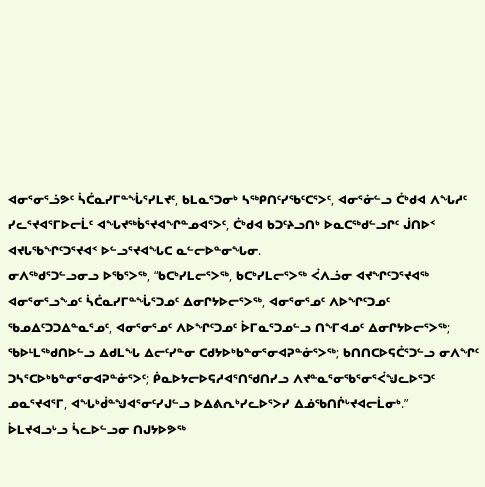ᐊᓂᕐᓂᕐᓘᕗᑦ ᓵᑖᓇᓯᒥᓐᖔᕐᓯᒪᔪᑦ, ᑲᒪᓇᕐᑐᓂᒃ ᓴᖅᑭᑎᑦᓯᖃᑦᑕᕐᐳᑦ, ᐊᓂᕐᓃᓪᓗ ᑖᒃᑯᐊ ᐱᖓᓱᑦ ᓯᓚᕐᔪᐊᕐᒥᐅᓕᒫᑦ ᐊᖓᔪᖅᑳᕐᔪᐊᖏᓐᓄᐊᕐᐳᑦ, ᑖᒃᑯᐊ ᑲᑐᑦᔨᓗᑎᒃ ᐅᓇᑕᖅᑯᓪᓗᒋᑦ ᒎᑎᐅᑉ ᐊᔪᒐᖃᖏᑦᑐᕐᔪᐊᑉ ᐅᓪᓗᕐᔪᐊᖓᑕ ᓇᓪᓕᐅᓐᓂᖓᓂ.
ᓂᐱᖅᑯᕐᑐᓪᓗᓂᓗ ᐅᖃᕐᐳᖅ, “ᑲᑕᒃᓯᒪᓕᕐᐳᖅ, ᑲᑕᒃᓯᒪᓕᕐᐳᖅ ᐹᐱᓘᓂ ᐊᔪᖏᑦᑐᕐᔪᐊᖅ ᐊᓂᕐᓂᕐᓗᖕᓄᑦ ᓵᑖᓇᓯᒥᓐᖔᕐᑐᓄᑦ ᐃᓂᒋᔭᐅᓕᕐᐳᖅ, ᐊᓂᕐᓂᕐᓄᑦ ᐱᐅᖏᑦᑐᓄᑦ ᖃᓄᐃᑦᑐᑐᐃᓐᓇᕐᓄᑦ, ᐊᓂᕐᓂᕐᓄᑦ ᐱᐅᖏᑦᑐᓄᑦ ᐆᒥᓇᕐᑐᓄᓪᓗ ᑎᖕᒥᐊᓄᑦ ᐃᓂᒋᔭᐅᓕᕐᐳᖅ;
ᖃᐅᒻᒪᖅᑯᑎᐅᓪᓗ ᐃᑯᒪᖓ ᐃᓕᑦᓯᓐᓂ ᑕᑯᔭᐅᒃᑲᓐᓂᕐᓂᐊᕈᓐᓃᕐᐳᖅ; ᑲᑎᑎᑕᐅᕋᑖᕐᑐᓪᓗ ᓂᐱᖏᑦ ᑐᓴᕐᑕᐅᒃᑲᓐᓂᕐᓂᐊᕈᓐᓃᕐᐳᑦ; ᑮᓇᐅᔭᓕᐅᕋᓱᐊᕐᑎᖁᑎᓯᓗ ᐱᔪᓐᓇᕐᓂᖃᕐᓂᕐᐹᖑᓚᐅᕐᑐᑦ ᓄᓇᕐᔪᐊᕐᒥ, ᐊᖓᒃᑰᓐᖑᐊᕐᓂᑦᓯᒍᓪᓗ ᐅᐃᕕᕆᒃᓯᓚᐅᕐᐳᓯ ᐃᓅᖃᑎᒌᒡᔪᐊᓕᒫᓂᒃ.”
ᐆᒪᔪᐊᓗᒡᓗ ᓵᓚᐅᓪᓗᓂ ᑎᒍᔭᐅᕗᖅ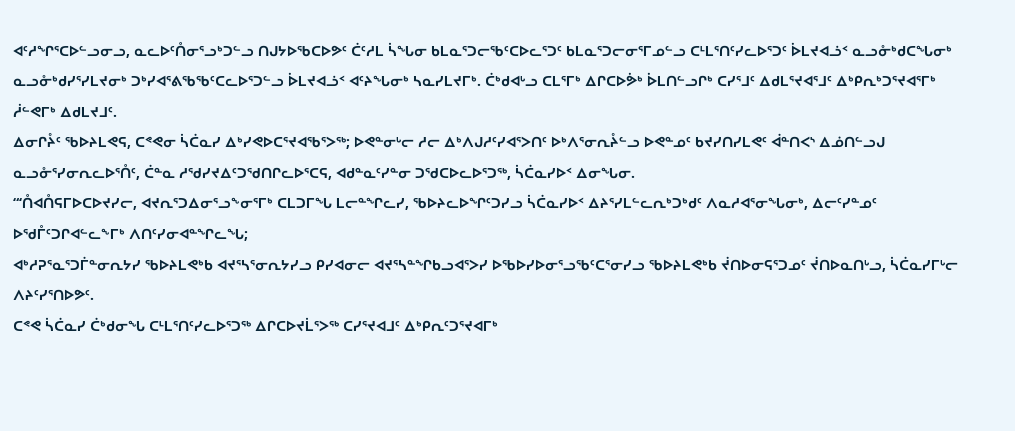ᐊᑦᓱᖏᕐᑕᐅᓪᓗᓂᓗ, ᓇᓚᐅᑦᑍᓂᕐᓗᒃᑐᓪᓗ ᑎᒍᔭᐅᖃᑕᐅᕗᑦ ᑖᑦᓱᒪ ᓵᖓᓂ ᑲᒪᓇᕐᑐᓕᖃᑦᑕᐅᓚᕐᑐᑦ ᑲᒪᓇᕐᑐᓕᓂᕐᒥᓄᓪᓗ ᑕᒻᒪᕐᑎᑦᓯᓚᐅᕐᑐᑦ ᐆᒪᔪᐊᓘᑉ ᓇᓗᓁᒃᑯᑕᖓᓂᒃ ᓇᓗᓁᒃᑯᓯᕐᓯᒪᔪᓂᒃ ᑐᒃᓯᐊᕐᕕᖃᖃᑦᑕᓚᐅᕐᑐᓪᓗ ᐆᒪᔪᐊᓘᑉ ᐊᑦᔨᖓᓂᒃ ᓴᓇᓯᒪᔪᒥᒃ. ᑖᒃᑯᐊᒡᓗ ᑕᒪᕐᒥᒃ ᐃᒋᑕᐅᕘᒃ ᐆᒪᑎᓪᓗᒋᒃ ᑕᓯᕐᒧᑦ ᐃᑯᒪᕐᔪᐊᕐᒧᑦ ᐃᒃᑭᕆᒃᑐᕐᔪᐊᕐᒥᒃ ᓲᓪᕙᒥᒃ ᐃᑯᒪᔪᒧᑦ.
ᐃᓂᒋᔧᑦ ᖃᐅᔨᒪᕙᕋ, ᑕᕝᕙᓂ ᓵᑖᓇᓯ ᐃᒃᓯᕙᐅᑕᕐᔪᐊᖃᕐᐳᖅ; ᐅᕙᓐᓂᒡᓕ ᓱᓕ ᐃᒃᐱᒍᓱᑦᓯᐊᕐᐳᑎᑦ ᐅᒃᐱᕐᓂᕆᔧᓪᓗ ᐅᕙᓐᓄᑦ ᑲᔪᓯᑎᓯᒪᕙᑦ ᐋᓐᑎᐸᔅ ᐃᓅᑎᓪᓗᒍ ᓇᓗᓁᕐᓯᓂᕆᓚᐅᕐᑍᑦ, ᑖᓐᓇ ᓱᖁᓯᔪᐃᑦᑐᖁᑎᒋᓚᐅᕐᑕᕋ, ᐊᑯᓐᓇᑦᓯᓐᓂ ᑐᖁᑕᐅᓚᐅᕐᑐᖅ, ᓵᑖᓇᓯᐅᑉ ᐃᓂᖓᓂ.
“‘ᑍᐊᑍᕋᒥᐅᑕᐅᔪᓯᓕ, ᐊᔪᕆᕐᑐᐃᓂᕐᓗᖕᓂᕐᒥᒃ ᑕᒪᑐᒥᖓ ᒪᓕᓐᖏᓚᓯ, ᖃᐅᔨᓚᐅᖏᑦᑐᓯᓗ ᓵᑖᓇᓯᐅᑉ ᐃᔨᕐᓯᒪᓪᓚᕆᒃᑐᒃᑯᑦ ᐱᓇᓱᐊᕐᓂᖓᓂᒃ, ᐃᓕᑦᓯᓐᓄᑦ ᐅᖁᒤᑦᑐᒋᐊᓪᓚᖕᒥᒃ ᐱᑎᑦᓯᓂᐊᓐᖏᓚᖓ;
ᐊᒃᓱᕈᕐᓇᕐᑐᒦᓐᓂᕆᔭᓯ ᖃᐅᔨᒪᕙᒃᑲ ᐊᔪᕐᓴᕐᓂᕆᔭᓯᓗ ᑭᓯᐊᓂᓕ ᐊᔪᕐᓴᓐᖏᑲᓗᐊᕐᐳᓯ ᐅᖃᐅᓯᐅᓂᕐᓗᖃᑦᑕᕐᓂᓯᓗ ᖃᐅᔨᒪᕙᒃᑲ ᔫᑎᐅᓂᕋᕐᑐᓄᑦ ᔫᑎᐅᓇᑎᒡᓗ, ᓵᑖᓇᓯᒥᒡᓕ ᐱᔨᑦᓯᕐᑎᐅᕗᑦ.
ᑕᕝᕙ ᓵᑖᓇᓯ ᑖᒃᑯᓂᖓ ᑕᒻᒪᕐᑎᑦᓯᓚᐅᕐᑐᖅ ᐃᒋᑕᐅᔪᒫᕐᐳᖅ ᑕᓯᕐᔪᐊᒧᑦ ᐃᒃᑭᕆᑦᑐᕐᔪᐊᒥᒃ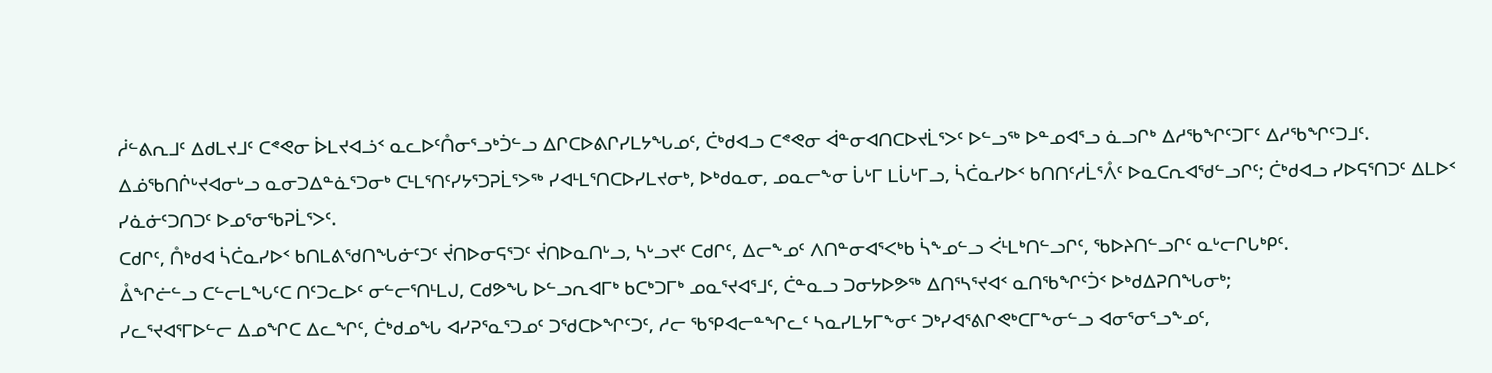ᓲᓪᕕᕆᒧᑦ ᐃᑯᒪᔪᒧᑦ ᑕᕝᕙᓂ ᐆᒪᔪᐊᓘᑉ ᓇᓚᐅᑦᑍᓂᕐᓗᒃᑑᓪᓗ ᐃᒋᑕᐅᕕᒋᓯᒪᔭᖓᓄᑦ, ᑖᒃᑯᐊᓗ ᑕᕝᕙᓂ ᐋᓐᓂᐊᑎᑕᐅᔪᒫᕐᐳᑦ ᐅᓪᓗᖅ ᐅᓐᓄᐊᕐᓗ ᓈᓗᒋᒃ ᐃᓱᖃᖏᑦᑐᒥᑦ ᐃᓱᖃᖏᑦᑐᒧᑦ.
ᐃᓅᖃᑎᒌᒡᔪᐊᓂᒡᓗ ᓇᓂᑐᐃᓐᓈᕐᑐᓂᒃ ᑕᒻᒪᕐᑎᑦᓯᔭᕐᑐᕈᒫᕐᐳᖅ ᓯᐊᒻᒪᕐᑎᑕᐅᓯᒪᔪᓂᒃ, ᐅᒃᑯᓇᓂ, ᓄᓇᓕᖕᓂ ᒑᒡᒥ ᒪᒑᒡᒥᓗ, ᓵᑖᓇᓯᐅᑉ ᑲᑎᑎᑦᓱᒫᕐᐰᑦ ᐅᓇᑕᕆᐊᖁᓪᓗᒋᑦ; ᑖᒃᑯᐊᓗ ᓯᐅᕋᕐᑎᑐᑦ ᐃᒪᐅᑉ ᓯᓈᓃᑦᑐᑎᑐᑦ ᐅᓄᕐᓂᖃᕈᒫᕐᐳᑦ.
ᑕᑯᒋᑦ, ᑍᒃᑯᐊ ᓵᑖᓇᓯᐅᑉ ᑲᑎᒪᕕᖁᑎᖓᓃᑦᑐᑦ ᔫᑎᐅᓂᕋᕐᑐᑦ ᔫᑎᐅᓇᑎᒡᓗ, ᓴᒡᓗᔪᑦ ᑕᑯᒋᑦ, ᐃᓕᖕᓄᑦ ᐱᑎᓐᓂᐊᕐᐸᒃᑲ ᓵᖕᓄᓪᓗ ᐹᒻᒪᒃᑎᓪᓗᒋᑦ, ᖃᐅᔨᑎᓪᓗᒋᑦ ᓇᒡᓕᒋᒐᒃᑭᑦ.
ᐂᖏᓖᓪᓗ ᑕᓪᓕᒪᖓᑦᑕ ᑎᑦᑐᓚᐅᑦ ᓂᓪᓕᕐᑎᒻᒪᒍ, ᑕᑯᕗᖓ ᐅᓪᓗᕆᐊᒥᒃ ᑲᑕᒃᑐᒥᒃ ᓄᓇᕐᔪᐊᕐᒧᑦ, ᑖᓐᓇᓗ ᑐᓂᔭᐅᕗᖅ ᐃᑎᕐᓴᕐᔪᐊᑉ ᓇᑎᖃᖏᑦᑑᑉ ᐅᒃᑯᐃᕈᑎᖓᓂᒃ;
ᓯᓚᕐᔪᐊᕐᒥᐅᓪᓕ ᐃᓄᖏᑕ ᐃᓚᖏᑦ, ᑖᒃᑯᓄᖓ ᐊᓯᕈᕐᓇᕐᑐᓄᑦ ᑐᖁᑕᐅᖏᑦᑐᑦ, ᓱᓕ ᖃᕿᐊᓕᓐᖏᓚᑦ ᓴᓇᓯᒪᔭᒥᖕᓂᑦ ᑐᒃᓯᐊᕐᕕᒋᕙᒃᑕᒥᖕᓂᓪᓗ ᐊᓂᕐᓂᕐᓗᖕᓄᑦ,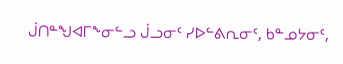ᒎᑎᓐᖑᐊᒥᖕᓂᓪᓗ ᒎᓗᓂᑦ ᓯᐅᓪᕕᕆᓂᑦ, ᑲᓐᓄᔭᓂᑦ,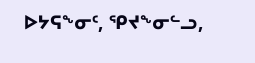ᐅᔭᕋᖕᓂᑦ, ᕿᔪᖕᓂᓪᓗ,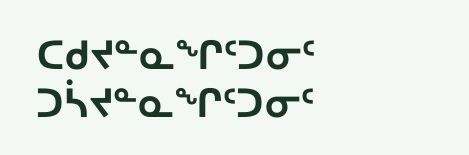ᑕᑯᔪᓐᓇᖏᑦᑐᓂᑦ ᑐᓵᔪᓐᓇᖏᑦᑐᓂᑦ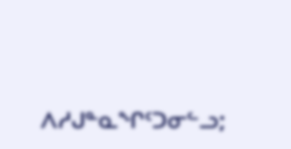ᐱᓱᒍᓐᓇᖏᑦᑐᓂᓪᓗ;